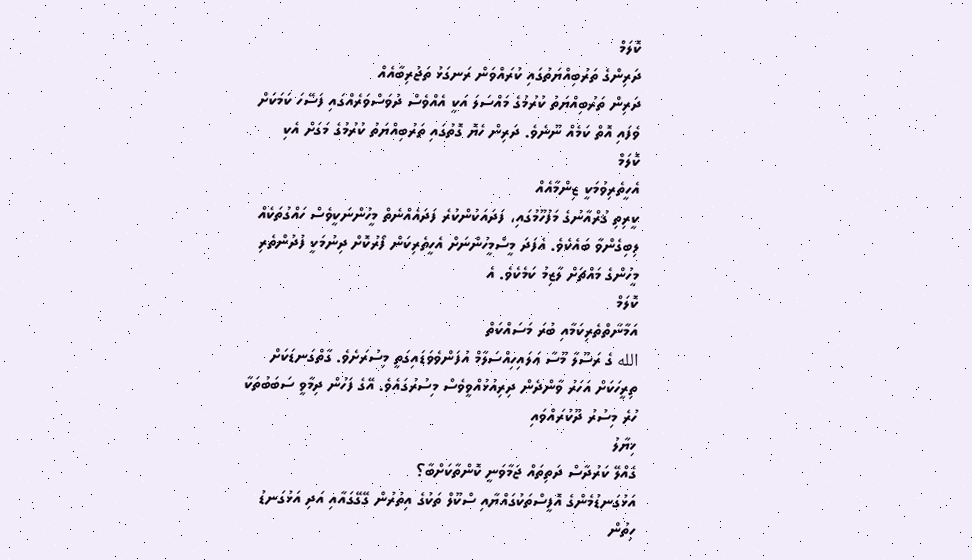ކޮލަމް
ދަރިންގެ ތަރުބިއްޔަތުގައި ކުރައްވަން ރަނގަޅު ތަޖުރިބާއެއް
ދަރިން ތަރުބިއްޔަތު ކުރުމުގެ މައްސަލަ އަކީ އެއްވެސް ދުވަސްވަރެއްގައި ފަސޭހަ ކަމަކަށް ވެފައި އޮތް ކަމެއް ނޫނެވެ. ދަރިން ހެޔޮ ގޮތުގައި ތަރުބިއްޔަތު ކުރުމުގެ މަގަށް އެކި
ކޮލަމް
އެހީތެރިވުމަކީ ޒިންމާއެއް
ކީރިތި ޤުރްއާނުގެ މަފުހޫމުގައި، ފަދައަކުންކުރެ ފަދައެއްނެތް މީހުންނަކީވެސް ހައްގުތަކެއް ލިބިގެންވާ ބައެކެވެ. އެފަދަ މީސްމީހުންނަށް އެހީތެރިކަން ފޯރުކޮށް ދިނުމަކީ ފުދުންތެރި މީހުންގެ މައްޗަށް ލާޒިމު ކަމެކެވެ. އެ
ކޮލަމް
އަމާނާތްތެރިކަމާއި ބުރަ މަސައްކަތް
الله ގެ ރަސޫލާ މޫސާ ޢަލައިހިއްސަލާމް އުފަންވެވަޑައިގަތީ މިސުރަށެވެ. ގާތްގަނޑަކަށް ތިރީހަކަށް އަހަރު ވާންދެން ދިރިއުޅުއްވީވެސް މިސުރުގައެވެ. އޭގެ ފަހުން ދިމާވީ ސަބަބުތަކާ ހުރެ މިސުރު ދޫކުރައްވައި
ޚިޔާލު
ގެއްލޭ ކަރުދާސް ދަތިތައް ޖަމާވަނީ ކޮންތާކަށްބާ؟
އަޅުގަނޑުމެންގެ އޮފީސްތަކުގައްޔާއި ސްކޫލް ތަކުގެ އިތުރުން ގޭގޭގައާއި އަދި އަޅުގަނޑު ހިތުން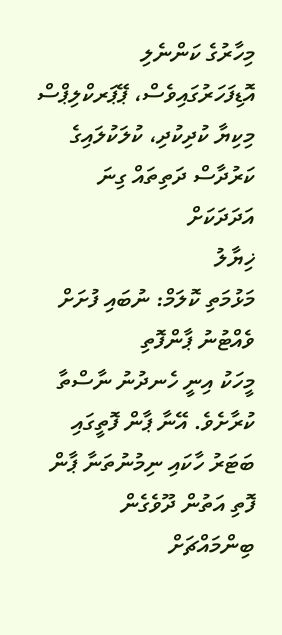މިހާރުގެ ކަންނެލި އޮޑިފަހަރުގައިވެސް، ޕޭޕަރކްލިޕްސް މިކިޔާ ކުދިކުދި، ކުލަކުލައިގެ ކަރުދާސް ދަތިތައް ގިނަ އަދަދަކަށް
ޚިޔާލު
މަޅުމަތި ކޮލަމް: ނުބައި ފުށަށް ވެއްޓުނު ޕާންފޮތި
މީހަކު އިނީ ހެނދުނު ނާސްތާ ކުރާށެވެ. އޭނާ ޕާން ފޮތީގައި ބަޓަރު ހާކައި ނިމުނުތަނާ ޕާން ފޮތި އަތުން ދޫވެގެން ބިންމައްޗަށް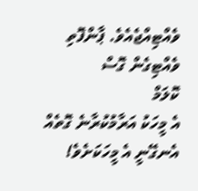ވެއްޓިއްޖެއެވެ. ޕާންފޮތި ވެއްޓިގެން ގޮސް
ކޮލަމް
އެ މީހަކު އަރާމުކުރާނެ ގޮތެއް އެނގޭނީ އެ މީހަކަށެވެ!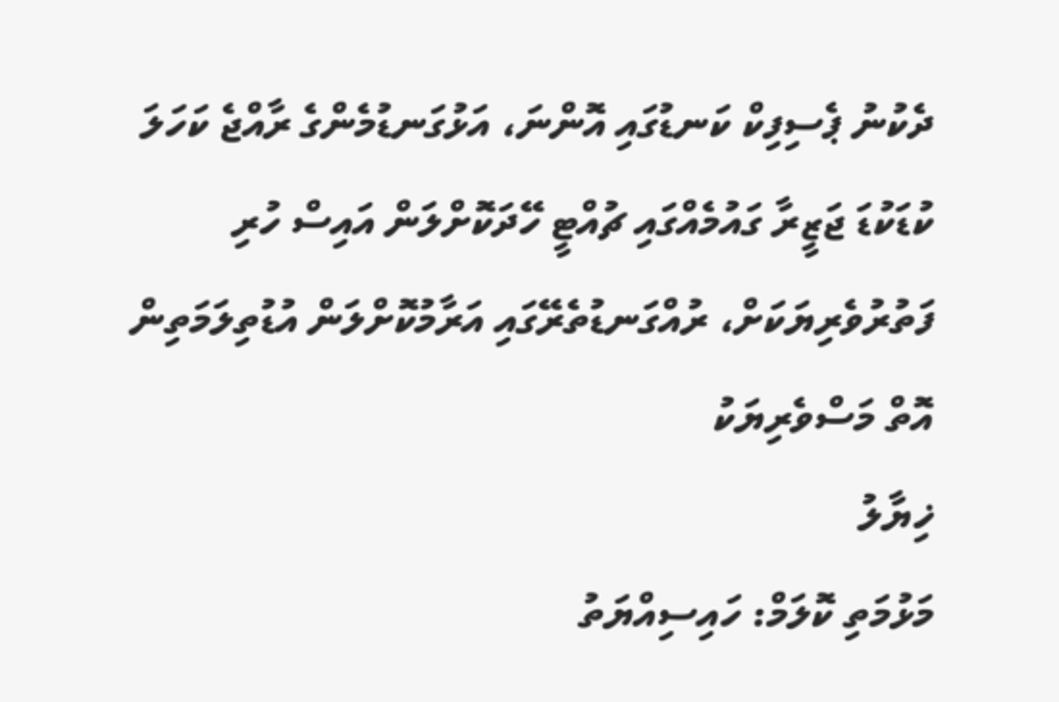ދެކުނު ޕެސިފިކް ކަނޑުގައި އޮންނަ، އަޅުގަނޑުމެންގެ ރާއްޖެ ކަހަލަ ކުޑަކުޑަ ޖަޒީރާ ގައުމެއްގައި ޗުއްޓީ ހޭދަކޮށްލަން އައިސް ހުރި ފަތުރުވެރިޔަކަށް، ރުއްގަނޑުތެރޭގައި އަރާމުކޮށްލަން އުޑުތިލަމަތިން އޮތް މަސްވެރިޔަކު
ޚިޔާލު
މަޅުމަތި ކޮލަމް: ހައިސިއްޔަތު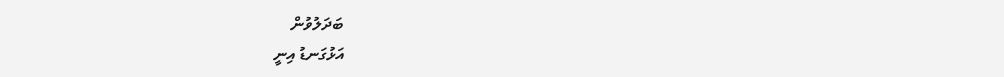ބަދަލުވުން
އަޅުގަނޑު އިނީ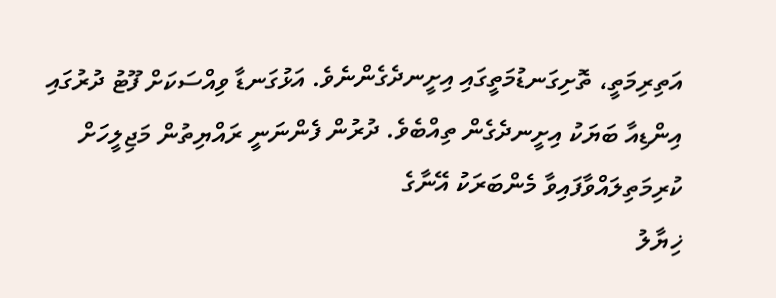އަތިރިމަތީ، ތޮށިގަނޑުމަތީގައި އިށީނދެގެންނެވެ. އަޅުގަނޑާ ވިއްސަކަށް ފޫޓު ދުރުގައި އިންޑިއާ ބަޔަކު އިށީނދެގެން ތިއްބެވެ. ދުރުން ފެންނަނީ ރައްޔިތުން މަޖިލީހަށް ކުރިމަތިލައްވާފައިވާ މެންބަރަކު އޭނާގެ
ޚިޔާލު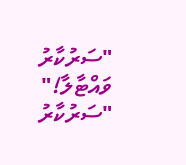"ސަރުކާރު ވައްޓާލާ!"
"ސަރުކާރު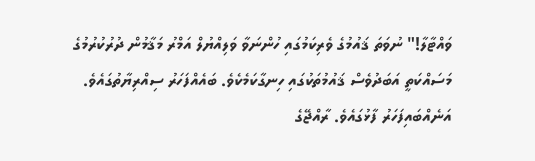ވައްޓާލާ!" ނުވަތަ ޤައުމުގެ ވެރިކަމުގައި ހުންނަވާ ވަލިއްޔުލް އަމްރު މަޤާމުން ދުރުކުރުމުގެ މަސައްކަތީ އަބަދުވެސް ޤައުމުތަކުގައި ހިނގާކަމެކެވެ. ބައެއްފަހަރު ސިއްރިޔާތުގައެވެ. އަނެއްބައިފަހަރު ފާޅުގައެވެ. ރާއްޖޭގެ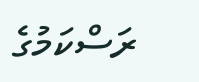ރަސްކަމުގެ